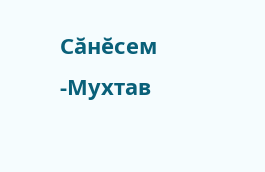Сăнĕсем -Мухтав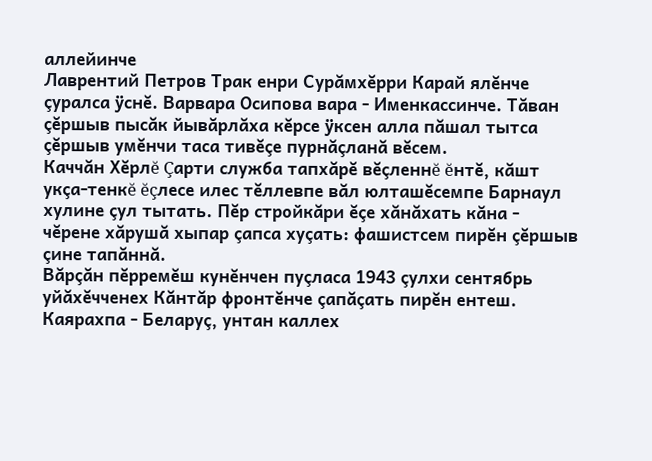аллейинче
Лаврентий Петров Трак енри Сурăмхĕрри Карай ялĕнче çуралса ÿснĕ. Варвара Осипова вара - Именкассинче. Тăван çĕршыв пысăк йывăрлăха кĕрсе ÿксен алла пăшал тытса çĕршыв умĕнчи таса тивĕçе пурнăçланă вĕсем.
Каччăн Хĕрлĕ Çарти служба тапхăрĕ вĕçленнĕ ĕнтĕ, кăшт укçа-тенкĕ ĕçлесе илес тĕллевпе вăл юлташĕсемпе Барнаул хулине çул тытать. Пĕр стройкăри ĕçе хăнăхать кăна - чĕрене хăрушă хыпар çапса хуçать: фашистсем пирĕн çĕршыв çине тапăннă.
Вăрçăн пĕрремĕш кунĕнчен пуçласа 1943 çулхи сентябрь уйăхĕчченех Кăнтăр фронтĕнче çапăçать пирĕн ентеш. Каярахпа - Беларуç, унтан каллех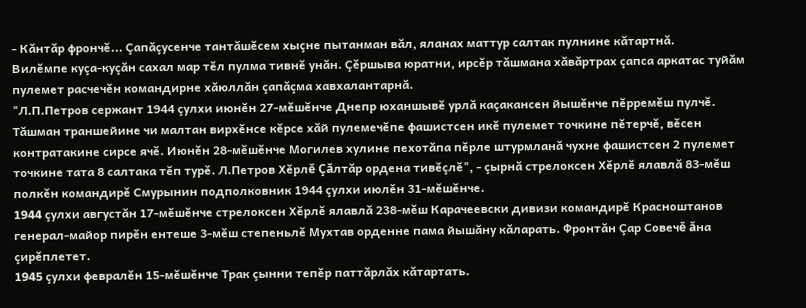- Кăнтăр фрончĕ... Çапăçусенче тантăшĕсем хыçне пытанман вăл, яланах маттур салтак пулнине кăтартнă.
Вилĕмпе куçа-куçăн сахал мар тĕл пулма тивнĕ унăн. Çĕршыва юратни, ирсĕр тăшмана хăвăртрах çапса аркатас туйăм пулемет расчечĕн командирне хăюллăн çапăçма хавхалантарнă.
"Л.П.Петров сержант 1944 çулхи июнĕн 27-мĕшĕнче Днепр юханшывĕ урлă каçакансен йышĕнче пĕрремĕш пулчĕ. Тăшман траншейине чи малтан вирхĕнсе кĕрсе хăй пулемечĕпе фашистсен икĕ пулемет точкине пĕтерчĕ, вĕсен контратакине сирсе ячĕ. Июнĕн 28-мĕшĕнче Могилев хулине пехотăпа пĕрле штурмланă чухне фашистсен 2 пулемет точкине тата 8 салтака тĕп турĕ. Л.Петров Хĕрлĕ Çăлтăр ордена тивĕçлĕ", - çырнă стрелоксен Хĕрлĕ ялавлă 83-мĕш полкĕн командирĕ Смурынин подполковник 1944 çулхи июлĕн 31-мĕшĕнче.
1944 çулхи августăн 17-мĕшĕнче стрелоксен Хĕрлĕ ялавлă 238-мĕш Карачеевски дивизи командирĕ Красноштанов генерал-майор пирĕн ентеше 3-мĕш степеньлĕ Мухтав орденне пама йышăну кăларать. Фронтăн Çар Совечĕ ăна çирĕплетет.
1945 çулхи февралĕн 15-мĕшĕнче Трак çынни тепĕр паттăрлăх кăтартать.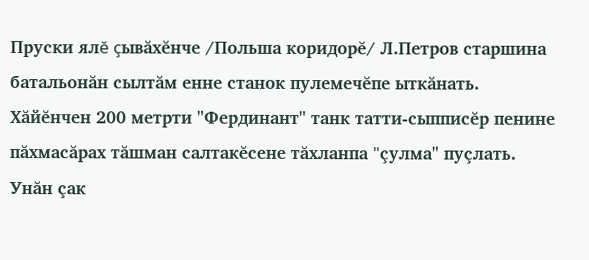Пруски ялĕ çывăхĕнче /Польша коридорĕ/ Л.Петров старшина батальонăн сылтăм енне станок пулемечĕпе ыткăнать. Хăйĕнчен 200 метрти "Фердинант" танк татти-сыпписĕр пенине пăхмасăрах тăшман салтакĕсене тăхланпа "çулма" пуçлать. Унăн çак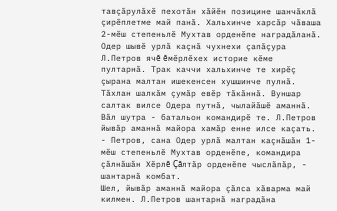тавçăрулăхĕ пехотăн хăйĕн позицине шанчăклă çирĕплетме май панă. Хальхинче харсăр чăваша 2-мĕш степеньлĕ Мухтав орденĕпе наградăланă.
Одер шывĕ урлă каçнă чухнехи çапăçура Л.Петров ячĕ ĕмĕрлĕхех историе кĕме пултарнă. Трак каччи хальхинче те хирĕç çырана малтан ишекенсен хушшинче пулнă. Тăхлан шалкăм çумăр евĕр тăкăннă. Вуншар салтак вилсе Одера путнă, чылайăшĕ аманнă. Вăл шутра - батальон командирĕ те. Л.Петров йывăр аманнă майора хамăр енне илсе каçать.
- Петров, сана Одер урлă малтан каçнăшăн 1-мĕш степеньлĕ Мухтав орденĕпе, командира çăлнăшăн Хĕрлĕ Çăлтăр орденĕпе чыслăпăр, - шантарнă комбат.
Шел, йывăр аманнă майора çăлса хăварма май килмен. Л.Петров шантарнă наградăна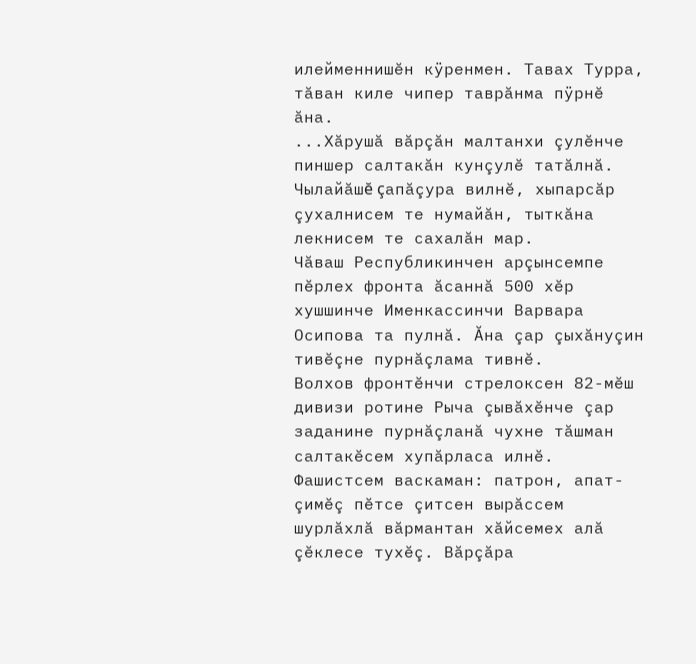илейменнишĕн кÿренмен. Тавах Турра, тăван киле чипер таврăнма пÿрнĕ ăна.
...Хăрушă вăрçăн малтанхи çулĕнче пиншер салтакăн кунçулĕ татăлнă. Чылайăшĕ çапăçура вилнĕ, хыпарсăр çухалнисем те нумайăн, тыткăна лекнисем те сахалăн мар.
Чăваш Республикинчен арçынсемпе пĕрлех фронта ăсаннă 500 хĕр хушшинче Именкассинчи Варвара Осипова та пулнă. Ăна çар çыхăнуçин тивĕçне пурнăçлама тивнĕ.
Волхов фронтĕнчи стрелоксен 82-мĕш дивизи ротине Рыча çывăхĕнче çар заданине пурнăçланă чухне тăшман салтакĕсем хупăрласа илнĕ. Фашистсем васкаман: патрон, апат-çимĕç пĕтсе çитсен вырăссем шурлăхлă вăрмантан хăйсемех алă çĕклесе тухĕç. Вăрçăра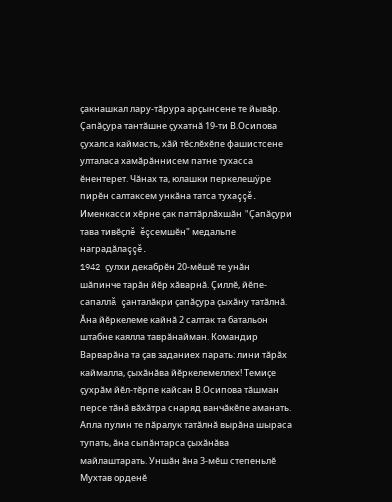çакнашкал лару-тăрура арçынсене те йывăр. Çапăçура тантăшне çухатнă 19-ти В.Осипова çухалса каймасть, хăй тĕслĕхĕпе фашистсене улталаса хамăрăннисем патне тухасса ĕнентерет. Чăнах та, юлашки перкелешÿре пирĕн салтаксем ункăна татса тухаççĕ. Именкасси хĕрне çак паттăрлăхшăн "Çапăçури тава тивĕçлĕ ĕçсемшĕн" медальпе наградăлаççĕ.
1942 çулхи декабрĕн 20-мĕшĕ те унăн шăпинче тарăн йĕр хăварнă. Çиллĕ, йĕпе-сапаллă çанталăкри çапăçура çыхăну татăлнă. Ăна йĕркелеме кайнă 2 салтак та батальон штабне каялла таврăнайман. Командир Варварăна та çав заданиех парать: лини тăрăх каймалла, çыхăнăва йĕркелемеллех! Темиçе çухрăм йĕл-тĕрпе кайсан В.Осипова тăшман персе тăнă вăхăтра снаряд ванчăкĕпе аманать. Апла пулин те пăралук татăлнă вырăна шыраса тупать, ăна сыпăнтарса çыхăнăва майлаштарать. Уншăн ăна 3-мĕш степеньлĕ Мухтав орденĕ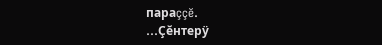параççĕ.
...Çĕнтерÿ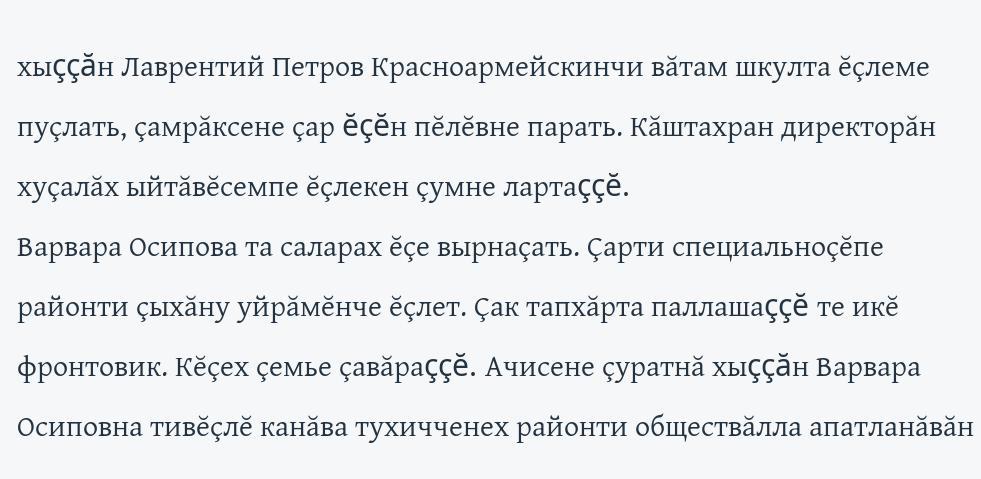хыççăн Лаврентий Петров Красноармейскинчи вăтам шкулта ĕçлеме пуçлать, çамрăксене çар ĕçĕн пĕлĕвне парать. Кăштахран директорăн хуçалăх ыйтăвĕсемпе ĕçлекен çумне лартаççĕ.
Варвара Осипова та саларах ĕçе вырнаçать. Çарти специальноçĕпе районти çыхăну уйрăмĕнче ĕçлет. Çак тапхăрта паллашаççĕ те икĕ фронтовик. Кĕçех çемье çавăраççĕ. Ачисене çуратнă хыççăн Варвара Осиповна тивĕçлĕ канăва тухичченех районти обществăлла апатланăвăн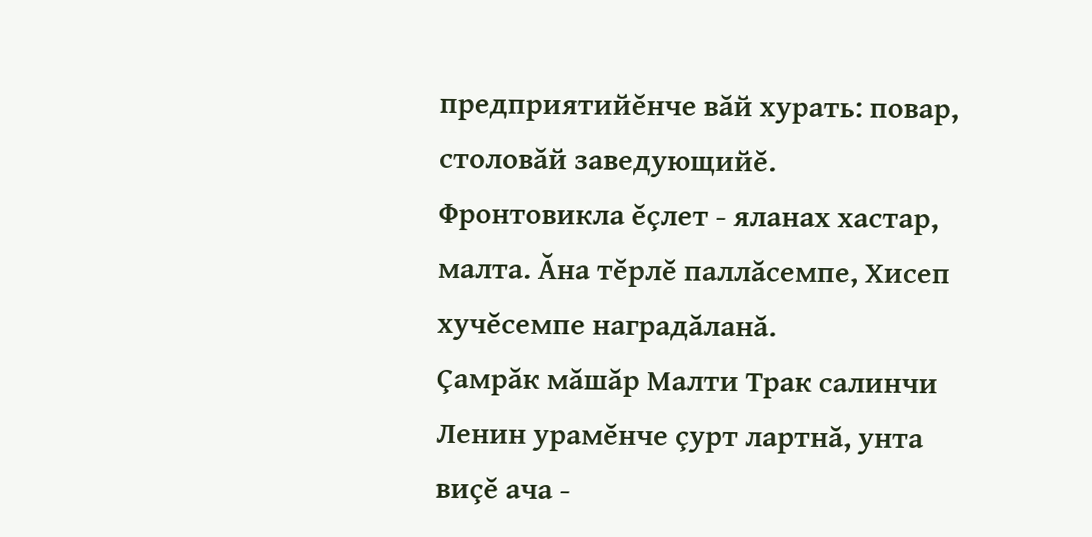предприятийĕнче вăй хурать: повар, столовăй заведующийĕ. Фронтовикла ĕçлет - яланах хастар, малта. Ăна тĕрлĕ паллăсемпе, Хисеп хучĕсемпе наградăланă.
Çамрăк мăшăр Малти Трак салинчи Ленин урамĕнче çурт лартнă, унта виçĕ ача -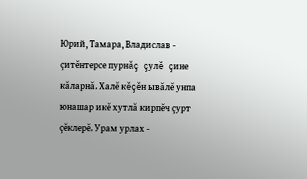Юрий, Тамара, Владислав - çитĕнтерсе пурнăç çулĕ çине кăларнă. Халĕ кĕçĕн ывăлĕ унпа юнашар икĕ хутлă кирпĕч çурт çĕклерĕ. Урам урлах -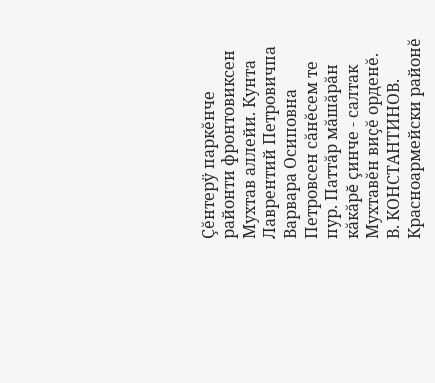Çĕнтерÿ паркĕнче районти фронтовиксен Мухтав аллейи. Кунта Лаврентий Петровичпа Варвара Осиповна Петровсен сăнĕсем те пур. Паттăр мăшăрăн кăкăрĕ çинче - салтак Мухтавĕн виçĕ орденĕ.
В. КОНСТАНТИНОВ.
Красноармейски районĕ